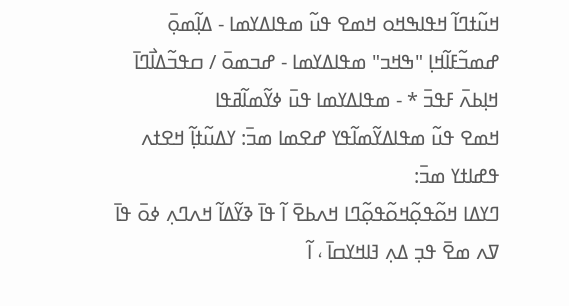ߞߎ߬ߙߣߊ߬ ߞߟߊߒߞߋ ߞߘߐ ߟߎ߬ ߘߟߊߡߌߘߊ - ߡߊ߲߬ߘߋ߲߫ ߝߘߏ߬ߓߊ߬ߞߊ߲ "ߒߞߏ" ߘߟߊߡߌߘߊ - ߝߏߘߋ߫ / ߛߟߏ߬ߡߊ߯ߣߊ߫ ߞߊ߲ߕߍ߫ ߓߟߏ߫ * - ߘߟߊߡߌߘߊ ߟߎ߫ ߦߌ߬ߘߊ߬ߥߟߊ
ߞߘߐ ߟߎ߬ ߘߟߊߡߌ߬ߘߊ߬ߟߌ ߝߐߘߊ ߘߏ߫: ߌߡߎ߬ߙߊ߲߬ ߞߐߙߍ   ߟߝߊߙߌ ߘߏ߫:
ߣߌߡߊ ߞߋ߬ߟߋ߲߬ߞߋ߬ߟߋ߲߬ߣߊ ߞߍߕߐ߫ ߊ߬ ߟߊ߫ ߢߌ߬ߡߊ߬ ߞߍߣߍ߲ ߦߋ߫ ߟߊ߫ ߜߍ ߘߐ߫ ߟߏ߲ ߡߍ߲ ߔߊߞߌߛߊ߫ ، ߊ߬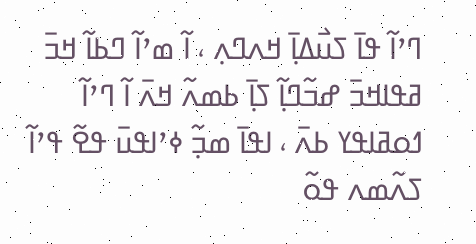ߣߴߊ߬ ߟߊ߫ ߖߎ߯ߡߊ߲߫ ߞߍߣߍ߲ ، ߊ߬ ߘߴߊ߬ ߣߕߊ߬ ߞߏ߫ ߥߟߊߞߏ߫ ߝߏ߬ߣߊ߲߬ ߖߊ߲߫ ߕߘߍ߬ ߞߍ߫ ߊ߬ ߣߴߊ߬ ߗߋߥߊߟߌ ߕߍ߫ ، ߊߟߊ߫ ߘߏ߲߬ ߦߴߊߟߎ߫ ߟߐ߬ ߟߴߊ߬ ߖߍ߬ߘߍ ߟߋ߬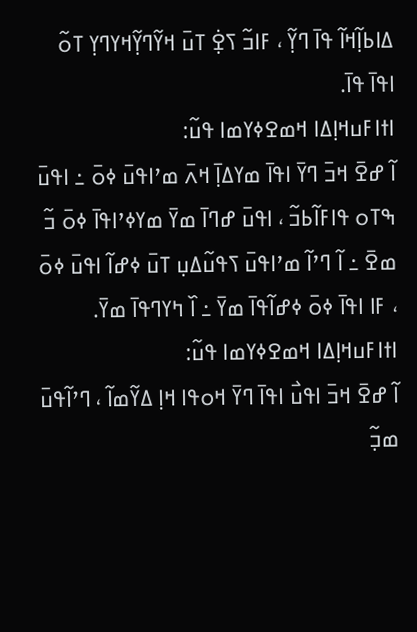ߡߊߕߊ߲߬ߞߊ߬ ߟߊ߫ ߣߌ߲߬ ، ߓߊߏ߬ ߖߐ߲߭ ߠߎ߫ ߞߌ߬ߣߌ߲߬ߞߌߣߌ߲ ߠߋ߬ ߊߟߊ߫ ߟߊ߫.
ߊߙߊߓߎߞߊ߲ߡߊ ߞߘߐߦߌߘߊ ߟߎ߬:
ߊ߬ ߝߐ߫ ߞߏ߫ ߣߌ߫ ߊߟߊ߫ ߘߌߡߊ߲߫ ߞߍ߫ ߘߴߊߟߎ߫ ߦߋ߫ ߸ ߊߟߎ߫ ߒߠߋ ߟߊߓߊ߬ߕߏ߬ ، ߊߟߎ߫ ߝߣߊ߫ ߘߌ߫ ߘߌߦߴߊߟߊ߫ ߦߋ߫ ߏ߬ ߘߐ߫ ߸ ߊ߬ ߣߴߊ߬ ߘߴߊߟߎ߫ ߖߟߎ߬ߡߎ߲ ߠߎ߫ ߦߝߊ߬ ߊߟߎ߫ ߦߋ߫ ، ߓߊ ߊߟߊ߫ ߦߋ߫ ߦߝߊ߬ߟߊ߫ ߘߌ߫ ߸ ߊ߰ ߤߌߣߟߊ߫ ߘߌ߫.
ߊߙߊߓߎߞߊ߲ߡߊ ߞߘߐߦߌߘߊ ߟߎ߬:
ߊ߬ ߝߐ߫ ߞߏ߫ ߊߟߎ߯ ߊߟߊ߫ ߣߌ߫ ߞߋߟߊ ߞߊ߲ ߡߌ߬ߘߊ߬ ، ߣߴߊ߬ߟߎ߫ ߘߏ߲߬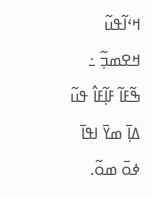ߞߵߊ߬ߟߎ߬ ߞߐߘߏ߲߬ ߸ ߒ߬ߓߊ߬ ߓߊ߲߬ߓߊ߮ ߟߎ߬ ߡߊ߲߫ ߘߌ߫ ߊߟߊ߫ ߦߋ߫ ߘߋ߬.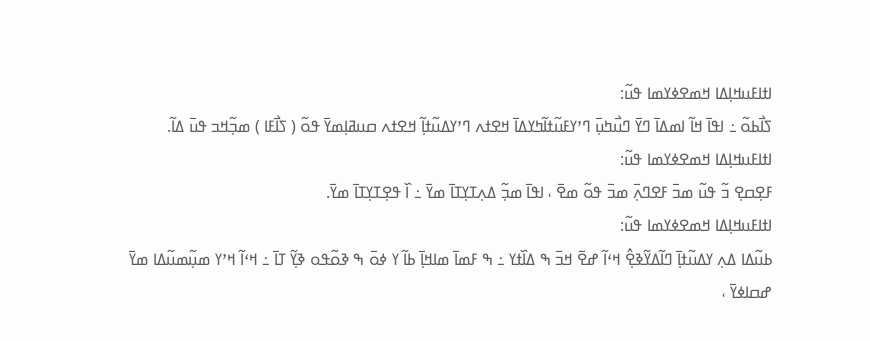ߊߙߊߓߎߞߊ߲ߡߊ ߞߘߐߦߌߘߊ ߟߎ߬:
ߖߊ߯ߕߋ߬ ߸ ߊߟߊ߫ ߞߊ߬ ߊߘߡߊ߫ ߣߌ߫ ߣߎ߯ߤߎ߲߫ ߣߴߌߓߎ߬ߙߊ߬ߤߌߡߊ߫ ߞߐߙߍ ߣߴߌߡߎ߬ߙߊ߲߬ ߞߐߙߍ ߛߎߥߊ߲ߘߌ߫ ߟߋ߬ ( ߖߊ߯ߓߊ ) ߘߏ߲߬ߞߏ ߟߎ߫ ߡߊ߬.
ߊߙߊߓߎߞߊ߲ߡߊ ߞߘߐߦߌߘߊ ߟߎ߬:
ߓߐ߲ߛߐ߲ ߏ߬ ߟߎ߬ ߘߏ߫ ߓߐߣߍ߲߫ ߘߏ߫ ߟߋ߬ ߘߐ߫ ، ߊߟߊ߫ ߘߏ߲߬ ߡߍ߲ߠߌ߲ߠߊ߫ ߘߌ߫ ߸ ߊ߰ ߟߐ߲ߠߌ߲ߠߊ߫ ߘߌ߫.
ߊߙߊߓߎߞߊ߲ߡߊ ߞߘߐߦߌߘߊ ߟߎ߬:
ߕߎ߬ߡߊ ߡߍ߲ ߌߡߎ߬ߙߊ߲߫ ߣߊ߬ߡߌ߬ߢߐ߲߮ ߞߵߊ߬ ߝߐ߫ ߞߏ߫ ߒ ߡߊ߰ߙߌ ߸ ߒ ߓߘߊ߫ ߘߊߞߊ߲߫ ߕߊ߬ ߌ ߦߋ߫ ߒ ߢߋ߬ߟߋ ߢߌ߲߬ ߠߊ߫ ߸ ߞߵߊ߬ ߞߴߌ ߘߎ߲߬ߘߎ߬ߡߊ ߘߌ߫ ߝߛߊߦߌ߫ ،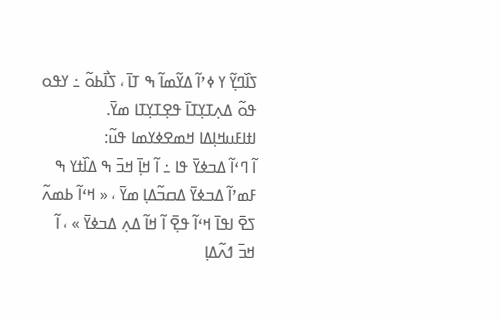ߖߊ߰ߣߌ߲߬ ߌ ߦߴߊ߬ ߡߌ߬ߘߊ߬ ߒ ߠߊ߫ ، ߖߊ߯ߕߋ߬ ߸ ߌߟߋ ߟߋ߬ ߡߍ߲ߠߌ߲ߠߊ߫ ߟߐ߲ߠߌ߲ߠߊ ߘߌ߫.
ߊߙߊߓߎߞߊ߲ߡߊ ߞߘߐߦߌߘߊ ߟߎ߬:
ߊ߬ ߣߵߊ߬ ߡߏߦߌ߫ ߟߊ ߸ ߊ߬ ߞߊ߲߫ ߞߏ߫ ߒ ߡߊ߰ߙߌ ߒ ߓߘߴߊ߬ ߡߏߦߌ߫ ߡߛߏ߬ߡߊ߲ ߘߌ߫ ، « ߞߵߊ߬ ߕߘߍ߬ ߖߐ߫ ߊߟߊ߫ ߞߵߊ߬ ߟߐ߲߫ ߊ߬ ߞߊ߬ ߡߍ߲ ߡߏߦߌ߫ » ، ߊ߬ ߞߏ߫ ߗߍ߬ߡߊ߲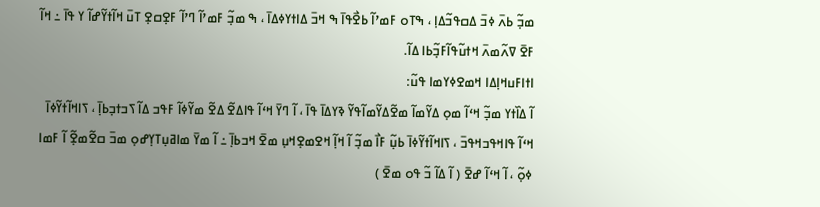ߘߏ߲߬ ߕߍ߫ ߦߏ߫ ߡߛߟߏ߬ߡߊ߲ ، ߒߠߋ ߓߘߴߊ߬ ߕߐ߯ߟߊ߫ ߒ ߞߏ߫ ߡߊߙߌߦߡߊ߫ ، ߒ ߘߏ߲߬ ߓߘߴߊ߬ ߣߴߊ߬ ߓߐ߲ߛߐ߲ ߠߎ߫ ߞߊ߬ߙߌ߬ߝߊ߬ ߌ ߟߊ߫ ߸ ߞߊ߬ ߓߐ߫ ߜߍ߬ߘߍ߫ ߞߙߎ߬ߟߊ߬ߓߏ߲߬ߕߊ ߡߊ߬.
ߊߙߊߓߎߞߊ߲ߡߊ ߞߘߐߦߌߘߊ ߟߎ߬:
ߊ߬ ߡߊ߰ߙߌ ߘߏ߲߬ ߞߵߊ߬ ߘߋ߲ ߡߌ߬ߘߊ߬ ߘߐ߬ߡߌ߬ߘߊ߬ߟߌ߬ ߢߌߡߊ߫ ߟߊ߫ ، ߊ߬ ߣߌ߫ ߞߵߊ߬ ߟߊߡߐ߬ ߡߐ߬ ߘߌ߬ߦߊ߬ ߓߟߏ ߡߊ߬ ߖߏߙߏ߲ߕߊ߲߫ ، ߖߊߞߊ߬ߙߌ߬ߦߊ߫ ߞߵߊ߬ ߟߊߞߟߏߞߟߏ߫ ، ߖߊߞߊ߬ߙߌ߬ߦߊ߫ ߕߎ߲߬ ߓߊ߯ ߘߏ߲߬ ߊ߬ ߞߊ߲߬ ߞߐߘߐ߲ߞߎ߲ ߘߐ߫ ߞߏߕߊ߲߫ ߸ ߊ߬ ߘߌ߫ ߘߊߥߎ߲ߠߌ߲ߝߋ߲ ߘߏ߫ ߛߐ߬ߘߐ߲߬ ߊ߬ ߓߘߊ ߦߋ߲߬ ، ߊ߬ ߞߵߊ߬ ߝߐ߫ ( ߊ߬ ߡߊ߬ ߏ߬ ߟߋ ߘߐ߫ )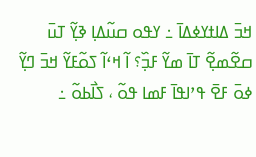ߞߏ߫ ߡߊߙߌߦߡߊ߫ ߸ ߌߟߋ ߛߎ߬ߡߊ߲ ߢߌ߲߬ ߠߎ߫ ߛߐ߬ߘߐ߲߬ ߠߊ߫ ߘߌ߬ ߓߏ߲߰؟ ߊ߬ ߞߵߊ߬ ߖߋ߬ߓߌ߬ ߞߏ߫ ߣߌ߲߬ ߦߋ߫ ߓߐ߫ ߟߴߊߟߊ߫ ߓߘߊ ߟߋ߬ ، ߖߊ߯ߕߋ߬ ߸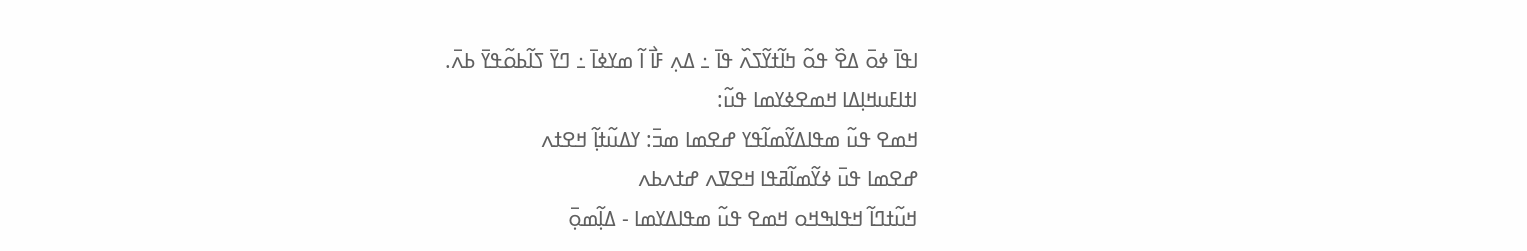ߊߟߊ߫ ߦߋ߫ ߡߐ߰ ߟߋ߬ ߤߊ߬ߙߌ߬ߖߍ߰ ߟߊ߫ ߸ ߡߍ߲ ߓߊ߯ ߊ߬ ߘߌߦߊ߫ ߸ ߣߌ߫ ߖߊ߬ߕߋ߬ߟߌ߫ ߕߍ߫.
ߊߙߊߓߎߞߊ߲ߡߊ ߞߘߐߦߌߘߊ ߟߎ߬:
ߞߘߐ ߟߎ߬ ߘߟߊߡߌ߬ߘߊ߬ߟߌ ߝߐߘߊ ߘߏ߫: ߌߡߎ߬ߙߊ߲߬ ߞߐߙߍ
ߝߐߘߊ ߟߎ߫ ߦߌ߬ߘߊ߬ߥߟߊ ߞߐߜߍ ߝߙߍߕߍ
ߞߎ߬ߙߣߊ߬ ߞߟߊߒߞߋ ߞߘߐ ߟߎ߬ ߘߟߊߡߌߘߊ - ߡߊ߲߬ߘߋ߲߫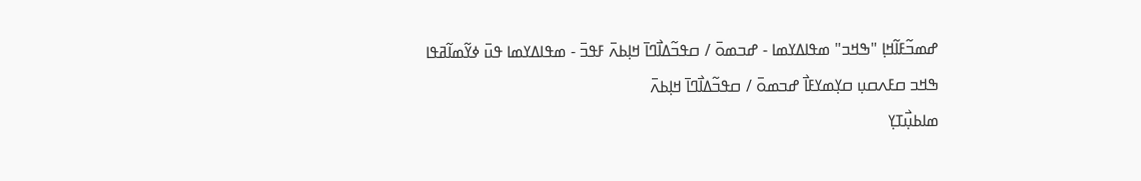ߝߘߏ߬ߓߊ߬ߞߊ߲ "ߒߞߏ" ߘߟߊߡߌߘߊ - ߝߏߘߋ߫ / ߛߟߏ߬ߡߊ߯ߣߊ߫ ߞߊ߲ߕߍ߫ ߓߟߏ߫ - ߘߟߊߡߌߘߊ ߟߎ߫ ߦߌ߬ߘߊ߬ߥߟߊ
ߒߞߏ ߛߓߍߛߎ߲ ߛߌ߲ߘߌߓߊ߯ ߝߏߘߋ߫ / ߛߟߏ߬ߡߊ߯ߣߊ߫ ߞߊ߲ߕߍ߫
ߘߊߕߎ߲߯ߠߌ߲